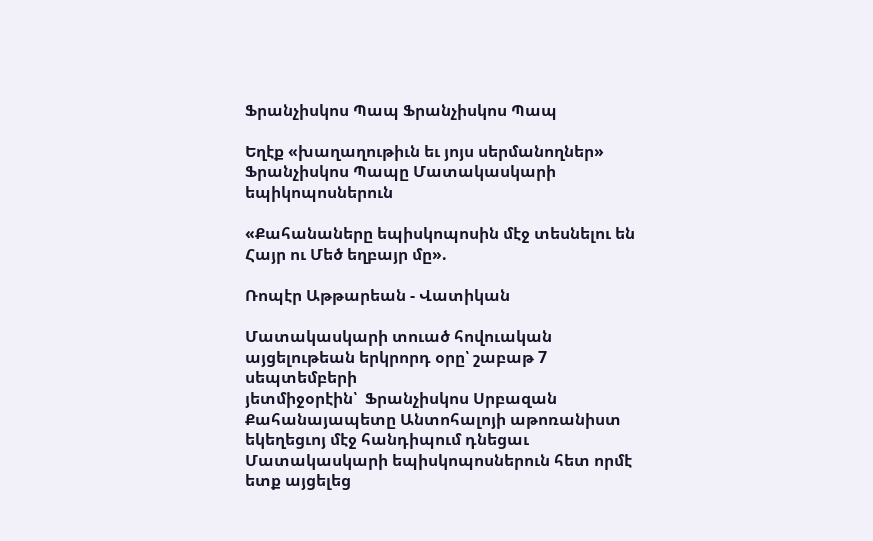Ֆրանչիսկոս Պապ Ֆրանչիսկոս Պապ

Եղէք «խաղաղութիւն եւ յոյս սերմանողներ» Ֆրանչիսկոս Պապը Մատակասկարի եպիկոպոսներուն

«Քահանաները եպիսկոպոսին մէջ տեսնելու են Հայր ու Մեծ եղբայր մը».

Ռոպէր Աթթարեան - Վատիկան

Մատակասկարի տուած հովուական այցելութեան երկրորդ օրը՝ շաբաթ 7 սեպտեմբերի
յետմիջօրէին՝  Ֆրանչիսկոս Սրբազան Քահանայապետը Անտոհալոյի աթոռանիստ եկեղեցւոյ մէջ հանդիպում դնեցաւ Մատակասկարի եպիսկոպոսներուն հետ որմէ ետք այցելեց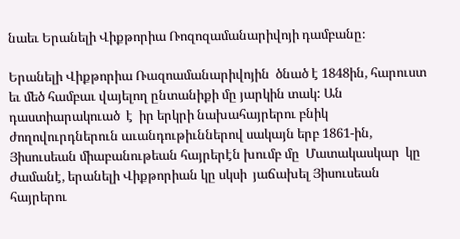նաեւ Երանելի Վիքթորիա Ռոզոզամանարիվոյի դամբանը։

Երանելի Վիքթորիա Ռազոամանարիվոյին  ծնած է 1848ին, հարուստ եւ մեծ համբաւ վայելող ընտանիքի մը յարկին տակ: Ան դաստիարակուած  է  իր երկրի նախահայրերու բնիկ ժողովուրդներուն աւանդութիւններով սակայն երբ 1861-ին, Յիսուսեան միաբանութեան հայրերէն խումբ մը  Մատակասկար  կը ժամանէ, երանելի Վիքթորիան կը սկսի  յաճախել Յիսուսեան հայրերու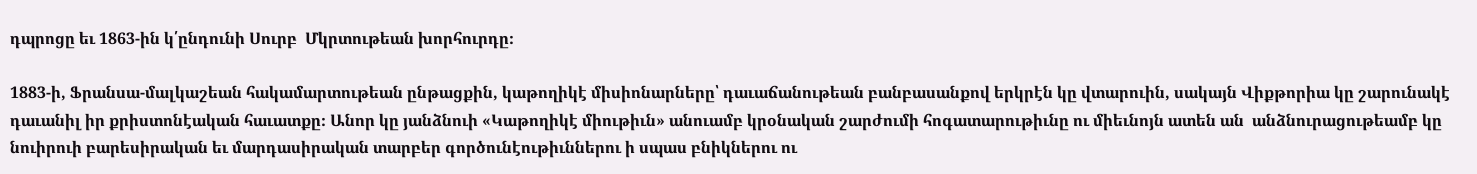դպրոցը եւ 1863-ին կ՛ընդունի Սուրբ  Մկրտութեան խորհուրդը։

1883-ի, Ֆրանսա-մալկաշեան հակամարտութեան ընթացքին, կաթողիկէ միսիոնարները՝ դաւաճանութեան բանբասանքով երկրէն կը վտարուին, սակայն Վիքթորիա կը շարունակէ դաւանիլ իր քրիստոնէական հաւատքը։ Անոր կը յանձնուի «Կաթողիկէ միութիւն» անուամբ կրօնական շարժումի հոգատարութիւնը ու միեւնոյն ատեն ան  անձնուրացութեամբ կը նուիրուի բարեսիրական եւ մարդասիրական տարբեր գործունէութիւններու ի սպաս բնիկներու ու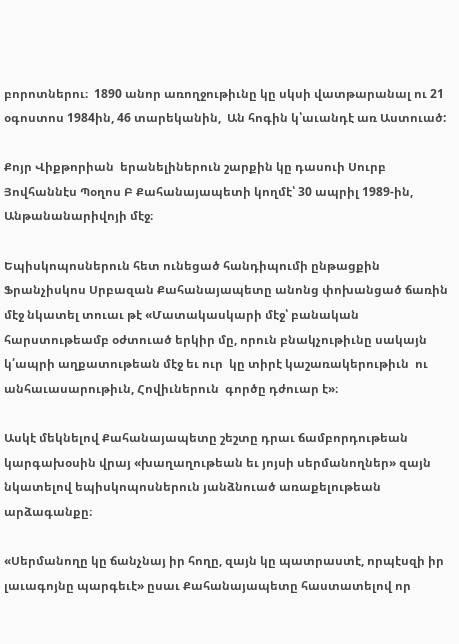բորոտներու։  1890 անոր առողջութիւնը կը սկսի վատթարանալ ու 21 օգոստոս 1984ին, 46 տարեկանին,  Ան հոգին կ՝աւանդէ առ Աստուած:

Քոյր Վիքթորիան  երանելիներուն շարքին կը դասուի Սուրբ Յովհաննէս Պօղոս Բ Քահանայապետի կողմէ՝ 30 ապրիլ 1989-ին, Անթանանարիվոյի մէջ։

Եպիսկոպոսներուն հետ ունեցած հանդիպումի ընթացքին Ֆրանչիսկոս Սրբազան Քահանայապետը անոնց փոխանցած ճառին մէջ նկատել տուաւ թէ «Մատակասկարի մէջ՝ բանական հարստութեամբ օժտուած երկիր մը, որուն բնակչութիւնը սակայն կ՛ապրի աղքատութեան մէջ եւ ուր  կը տիրէ կաշառակերութիւն  ու անհաւասարութիւն, Հովիւներուն  գործը դժուար է»։

Ասկէ մեկնելով Քահանայապետը շեշտը դրաւ ճամբորդութեան կարգախօսին վրայ «խաղաղութեան եւ յոյսի սերմանողներ» զայն նկատելով եպիսկոպոսներուն յանձնուած առաքելութեան արձագանքը։

«Սերմանողը կը ճանչնայ իր հողը, զայն կը պատրաստէ, որպէսզի իր լաւագոյնը պարգեւէ» ըսաւ Քահանայապետը հաստատելով որ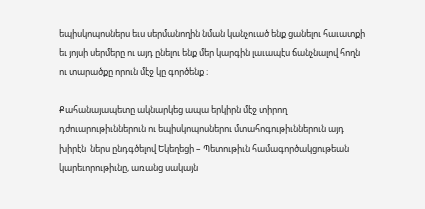եպիսկոպոսներս եւս սերմանողին նման կանչուած ենք ցանելու հաւատքի եւ յոյսի սերմերը ու այդ ընելու ենք մեր կարգին լաւապէս ճանչնալով հողն ու տարածքը որուն մէջ կը գործենք ։

Քահանայապետը ակնարկեց ապա երկիրն մէջ տիրող դժուարութիւններուն ու եպիսկոպոսներու մտահոգութիւններուն այդ խիրէն  ներս ընդգծելով Եկեղեցի – Պետութիւն համագործակցութեան կարեւորութիւնը, առանց սակայն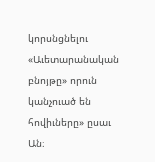կորսնցնելու «Աւետարանական բնոյթը» որուն կանչուած են հովիւները» ըսաւ Ան։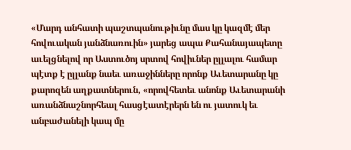«Մարդ անհատի պաշտպանութիւնը մաս կը կազմէ մեր հովուական յանձնառուին» յարեց ապա Քահանայապետը աւելցնելով որ Աստուծոյ սրտով հովիւներ ըլլալու համար պէտք է ըլլանք նաեւ առաջինները որոնք Աւետարանը կը քարոզեն աղքատներուն, «որովհետեւ անոնք Աւետարանի առանձնաշնորհեալ հասցէատէրերն են ու յատուկ եւ անբաժանելի կապ մը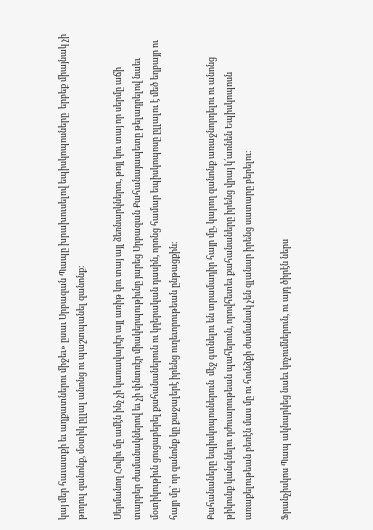կայ մեր հաւատքի եւ աղքատներու միջեւ» ըսաւ Սրբազան Պապը խրախուսելով եպիսկոպոսները  երբեք միայնակ չի թողուլ զանոնք, մօտիկ ըլլալ անոնց ու պաշտպանել զանոնք։

Սերմանող Հովիւ մը ամէն ինչ չի կառավարէր այլ առիթ կու տայ այլ ձեռնարկներու, թոյլ կու տայ որ սերմը աճի տարբեր ժամանակներով եւ չի փնտռէր միակերպութիւնը յարեց Սրբազան Քահանայապետը թելադրելով նաեւ մօտիկութիւն ցուցաբերել քահանաներուն ու կղերական դասին, որոնց համար եպիսկոպոսը ըլլալու է մեծ եղբայր ու հայր մը՝ որ զանոնք կը քաջալերէ իրենց ուղեւորութեան ընթացքին։

Քահանաները եպիսկոպոսներուն  մէջ գտնելու են տրամադիր հայր մը, կարող զանոնք առաջնորդելու ու անոնց թիկունք կանգնելու դժուարութեան պահերուն, որովհետեւ քահանաները իրենց վրայ կ՛առնեն Եպիսկոպոսն առաքելութեան բեռէն մաս մը ու հունձքի ժամանակ չեն զլանար իրենց սատարը բերելու։

Ֆրանչիսկոս Պապ ակնարկեց նաեւ կոչումներուն, ու այդ ծիրէն ներս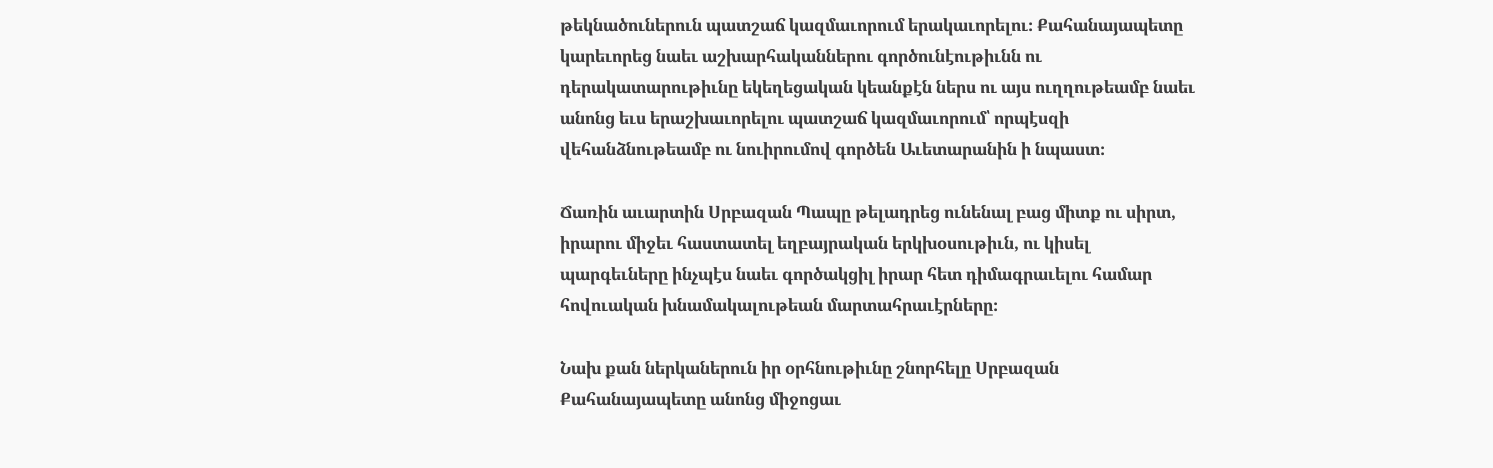թեկնածուներուն պատշաճ կազմաւորում երակաւորելու։ Քահանայապետը կարեւորեց նաեւ աշխարհականներու գործունէութիւնն ու դերակատարութիւնը եկեղեցական կեանքէն ներս ու այս ուղղութեամբ նաեւ անոնց եւս երաշխաւորելու պատշաճ կազմաւորում՝ որպէսզի վեհանձնութեամբ ու նուիրումով գործեն Աւետարանին ի նպաստ։

Ճառին աւարտին Սրբազան Պապը թելադրեց ունենալ բաց միտք ու սիրտ, իրարու միջեւ հաստատել եղբայրական երկխօսութիւն, ու կիսել պարգեւները ինչպէս նաեւ գործակցիլ իրար հետ դիմագրաւելու համար հովուական խնամակալութեան մարտահրաւէրները։

Նախ քան ներկաներուն իր օրհնութիւնը շնորհելը Սրբազան Քահանայապետը անոնց միջոցաւ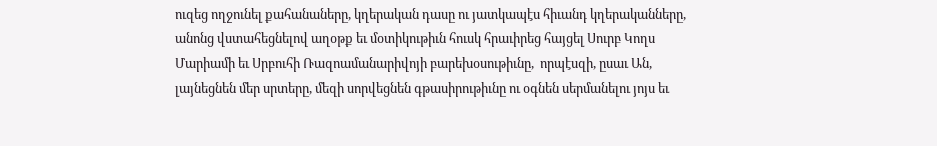ուզեց ողջունել քահանաները, կղերական դասը ու յատկապէս հիւանդ կղերականները, անոնց վստահեցնելով աղօթք եւ մօտիկութիւն հուսկ հրաւիրեց հայցել Սուրբ Կողս Մարիամի եւ Սրբուհի Ռազոամանարիվոյի բարեխօսութիւնը,  որպէսզի, ըսաւ Ան, լայնեցնեն մեր սրտերը, մեզի սորվեցնեն գթասիրութիւնը ու օգնեն սերմանելու յոյս եւ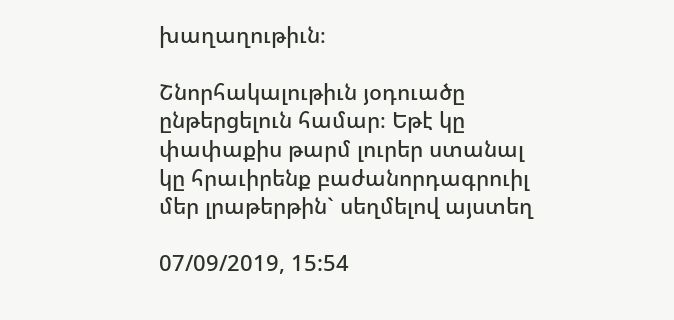խաղաղութիւն։

Շնորհակալութիւն յօդուածը ընթերցելուն համար։ Եթէ կը փափաքիս թարմ լուրեր ստանալ կը հրաւիրենք բաժանորդագրուիլ մեր լրաթերթին` սեղմելով այստեղ

07/09/2019, 15:54